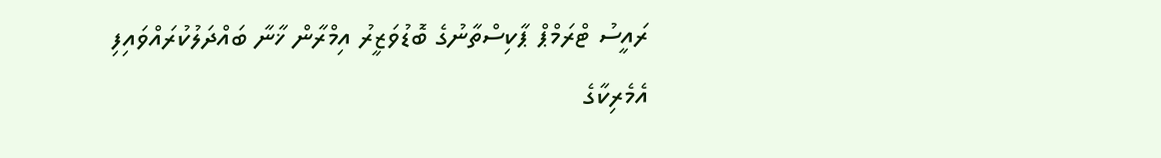ރައީސު ޓްރަމްޕް ޕާކިސްތާނުގެ ބޮޑުވަޒީރު އިމްރާން ޚާނާ ބައްދަލުކުރައްވައިފި
އެމެރިކާގެ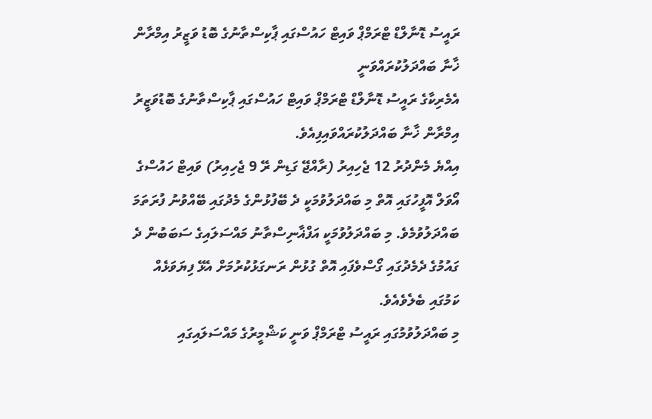ރައީސު ޑޮނާލްޑް ޓްރަމްޕް ވައިޓް ހައުސްގައި ޕާކިސްތާނުގެ ބޮޑު ވަޒީރު އިމްރާން ޚާނާ ބައްދަލުކުރައްވަނީ
އެމެރިކާގެ ރައީސު ޑޮނާލްޑް ޓްރަމްޕް ވައިޓް ހައުސްގައި ޕާކިސްތާނުގެ ބޮޑުވަޒީރު އިމްރާން ޚާނާ ބައްދަލުކުރައްވައިފިއެވެ.
އިއްޔެ މެންދުރު 12 ޖެހިއިރު (ރާއްޖޭ ގަޑިން ރޭ 9 ޖެހިއިރު) ވައިޓް ހައުސްގެ އޯވަލް އޮފީހުގައި އޮތް މި ބައްދަލުވުމަކީ ދެ ބޭފުޅުންގެ މެދުގައި ބޭއްވުނު ފުރަތަމަ ބައްދަލުވުމެވެ. މި ބައްދަލުވުމަކީ އަފްޣާނިސްތާނު މައްސަލައިގެ ސަބަބުން ދެ ގައުމުގެ ދެމެދުގައި ގޯސްވެފައި އޮތް ގުޅުން ރަނގަޅުކުރުމަށް އެޅޭ ފިޔަވަޅެއް ކަމުގައި ބެލެވެއެވެ.
މި ބައްދަލުވުމުގައި ރައީސު ޓްރަމްޕް ވަނީ ކަޝްމީރުގެ މައްސަލައިގައި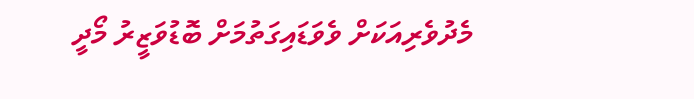މެދުވެރިއަކަށް ވެވަޑައިގަތުމަށް ބޮޑުވަޒީރު މޯދީ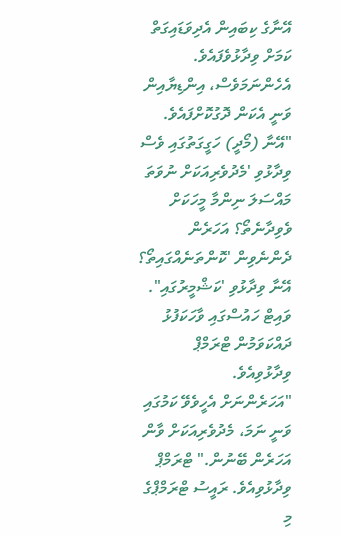އޭނާގެ ކިބައިން އެދިވަޑައިގަތް ކަމަށް ވިދާޅުވެފައެވެ. އެހެންނަމަވެސް، އިންޑިޔާއިން ވަނީ އެކަން ދޮގުކޮށްފައެވެ.
"އޭނާ (މޯދީ) ހަގީގަތުގައި ވެސް ވިދާޅުވި 'މެދުވެރިއަކަށް ނުވަތަ މައްސަލަ ނިންމާ މީހަކަށް ވެވިދާނެތޯ؟ އަހަރެން ދެންނެވިން 'ކޮންތަނެއްގައިތޯ؟ އޭނާ ވިދާޅުވި 'ކަޝްމީރުގައި". ވައިޓް ހައުސްގައި ވާހަކަފުޅު ދައްކަވަމުން ޓްރަމްޕް ވިދާޅުވިއެވެ.
"އަހަރެންނަށް އެހީވެވޭ ކަމުގައި ވަނީ ނަމަ، މެދުވެރިއަކަށް ވާން އަހަރެން ބޭނުން." ޓްރަމްޕް ވިދާޅުވިއެވެ. ރައީސު ޓްރަމްޕްގެ މި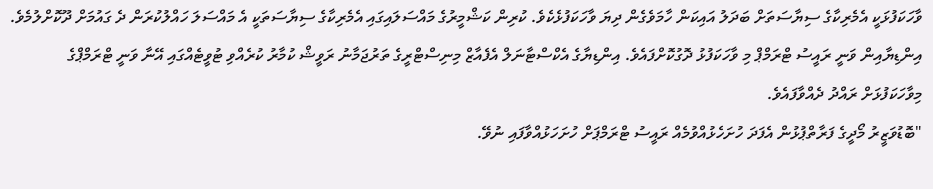ވާހަކަފުޅަކީ އެމެރިކާގެ ސިޔާސަތަށް ބަދަލު އައިކަން ހާމަވެގެން ދިޔަ ވާހަކަފުޅެކެވެ. ކުރިން ކަޝްމީރުގެ މައްސަލައިގައި އެމެރިކާގެ ސިޔާސަތަކީ އެ މައްސަލަ ހައްލުކުރަން ދެ ގައުމަށް ދޫކޮށްލުމެވެ.
އިންޑިޔާއިން ވަނީ ރައީސު ޓްރަމްޕް މި ވާހަކަފުޅު ދޮގުކޮށްފައެވެ. އިންޑިޔާގެ އެކްސްޓާނަލް އެފެއާޒް މިނިސްޓްރީގެ ތަރުޖަމާނު ރަވީޝް ކުމާރު ކުރެއްވި ޓުވީޓެއްގައި އޭނާ ވަނީ ޓްރަމްޕްގެ މިވާހަކަފުޅަށް ރައްދު ދެއްވާފައެވެ.
"ބޮޑުވަޒީރު މޯދީގެ ފަރާތްޕުޅުން އެފަދަ ހުށަހެޅުއްވުމެއް ރައީސު ޓްރަމްޕަށް ހުށަހަޅުއްވާފައި ނުވޭ.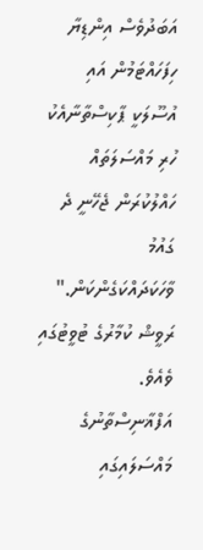އަބަދުވެސް އިންޑިޔާ ހިފަހައްޓަމުން އައި އުސޫލަކީ ޕާކިސްތާނާއެކު ހުރި މައްސަލަތައް ހައްލުކުރަން ޖެހޭނީ ދެ ގައުމު ވާހަކަދައްކަގެންކަން." ރަވީޝް ކުމާރުގެ ޓުވީޓުގައި ވެއެވެ.
އަފްޣާނިސްތާނުގެ މައްސަލައިގައި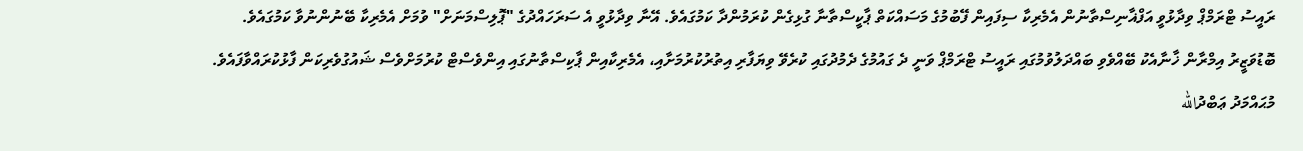ރައީސު ޓްރަމްޕް ވިދާޅުވީ އަފްޣާނިސްތާނުން އެމެރިކާ ސިފައިން ފޭބުމުގެ މަސައްކަތް ޕާކީސްތާނާ ގުޅިގެން ކުރަމުންދާ ކަމުގައެވެ. އޭނާ ވިދާޅުވީ އެ ސަރަހައްދުގެ "ޕޮލިސްމަނަށް" ވުމަށް އެމެރިކާ ބޭނުންނުވާ ކަމުގައެވެ.
ބޮޑުވަޒީރު އިމްރާން ޚާނާއެކު ބޭއްވެވި ބައްދަލުވުމުގައި ރައީސު ޓްރަމްޕް ވަނީ ދެ ގައުމުގެ ދެމުދުގައި ކުރެވޭ ވިޔަފާރި އިތުރުކުރުމަށާއި، އެމެރިކާއިން ޕާކިސްތާނުގައި އިންވެސްޓް ކުރުމަށްވެސް ޝައުގުވެރިކަން ފާޅުކުރައްވާފައެވެ.
މުޙައްމަދު ޢަބްދުالله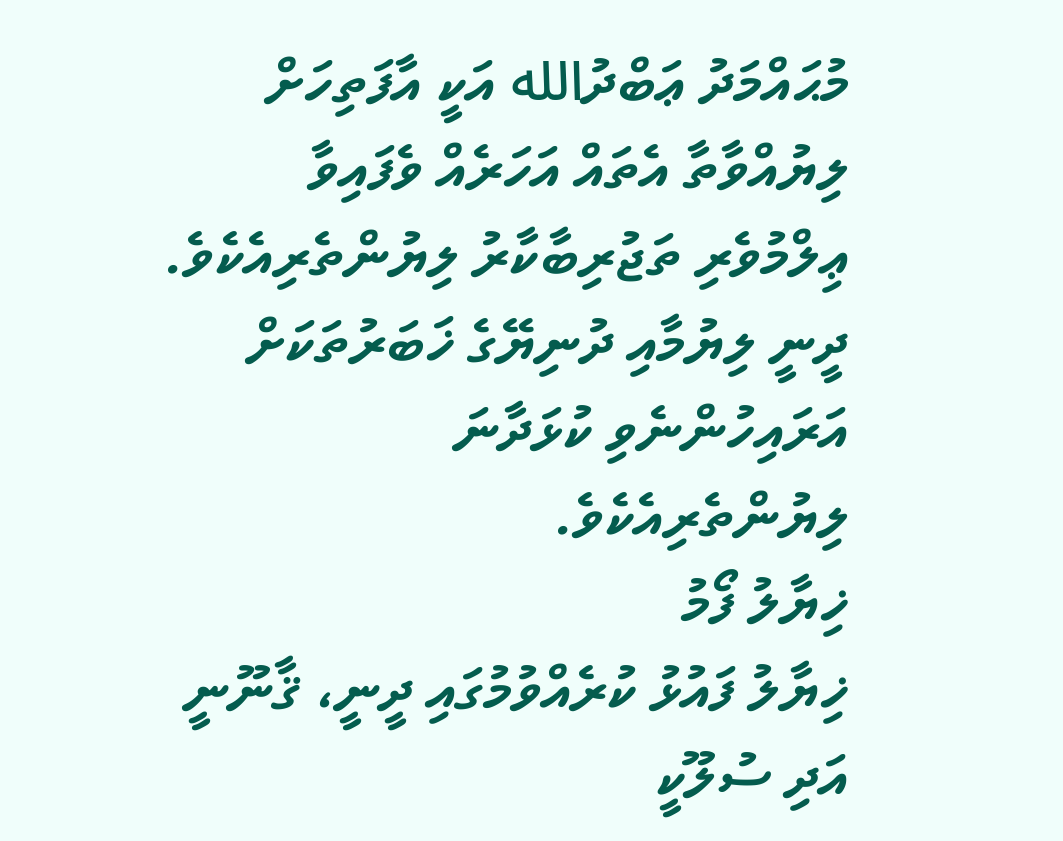މުޙައްމަދު ޢަބްދުالله އަކީ އާފަތިހަށް ލިޔުއްވާތާ އެތައް އަހަރެއް ވެފައިވާ ޢިލްމުވެރި ތަޖުރިބާކާރު ލިޔުންތެރިއެކެވެ. ދީނީ ލިޔުމާއި ދުނިޔޭގެ ޚަބަރުތަކަށް އަރައިހުންނެވި ކުޅަދާނަ ލިޔުންތެރިއެކެވެ.
ޚިޔާލު ފޯމު
ޚިޔާލު ފައުޅު ކުރެއްވުމުގައި ދީނީ، ޤާނޫނީ އަދި ސުލޫކީ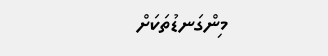މިންގަނޑުތަކަށް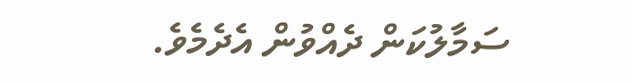ސަމާލުކަން ދެއްވުން އެދެމެވެ.